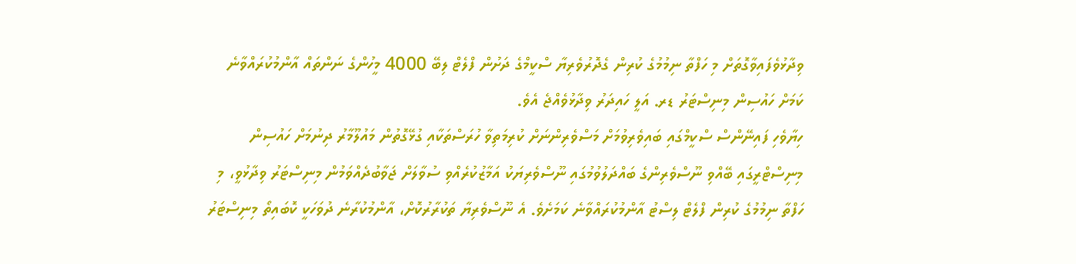ވިދާޅުވެފައިވާގޮތަށް މި ހަފްތާ ނިމުމުގެ ކުރިން ގެދޮރުވެރިޔާ ސްކީމްގެ ދަށުން ފްލެޓް ލިބޭ 4000 މީހުންގެ ނަންތައް އާންމުކުރައްވާނެ ކަމަށް ހައުސިން މިނިސްޓަރު ޑރ. އަލީ ހައިދަރު ވިދާޅުވެއްޖެ އެވެ.
ހިޔާވެހި ފައިނޭންސް ސްކީމްގައި ބައިވެރިވުމަށް މަސްވެރިންނަށް ކުރިމަތިވާ ހުރަސްތަކާއި ގުޅޭގޮތުން މައުލޫމާރު ދިނުމަށް ހައުސިން މިނިސްޓްރީގައި ބޭއްވި ނޫސްވެރިންގެ ބައްދަލުވުމުގައި ނޫސްވެރިޔަކު އަމާޒުކުރެއްވި ސުވާލަށް ޖަވާބުދެއްވަމުން މިނިސްޓަރު ވިދާޅުވީ، މި ހަފްތާ ނިމުމުގެ ކުރިން ފްލެޓް ލިސްޓު އާންމުކުރައްވާނެ ކަމަށެވެ. އެ ނޫސްވެރިޔާ ތަކުރާރުކޮށް، އާންމުކުރާނެ ދުވަހަކީ ކޮބައިތޯ މިނިސްޓަރު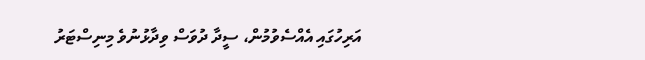އަރިހުގައި އެއްސެވުމުން، ސީދާ ދުވަސް ވިދާޅުނުވެ މިނިސްޓަރު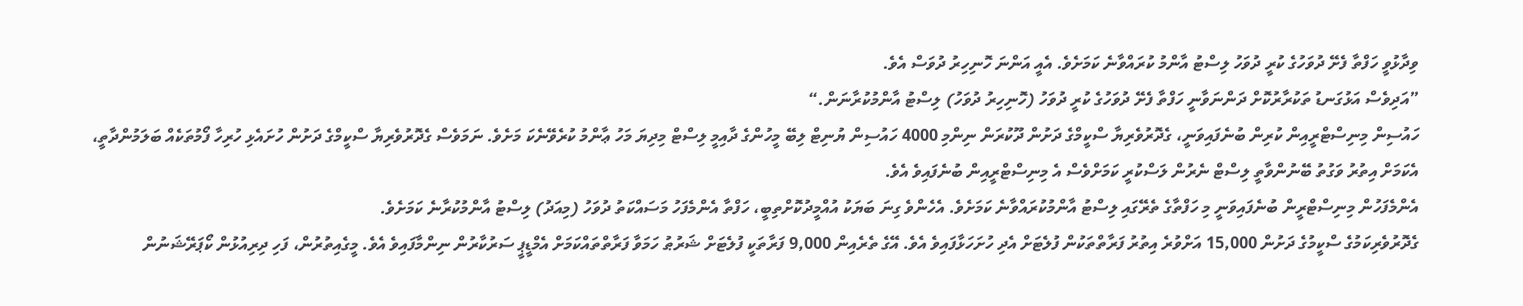ވިދާޅުވީ ހަފްތާ ފެށޭ ދުވަހުގެ ކުރީ ދުވަހު ލިސްޓު އާންމު ކުރައްވާނެ ކަމަށެވެ. އެއީ އަންނަ ހޮނިހިރު ދުވަސް އެވެ.
”އަދިވެސް އަޅުގަނޑު ތަކުރާރުކޮށް ދަންނަވާނީ ހަފްތާ ފެށޭ ދުވަހުގެ ކުރީ ދުވަހު (ހޮނިހިރު ދުވަހު) ލިސްޓު އާންމުކުރާނަން.“
ހައުސިން މިނިސްޓްރީއިން ކުރިން ބުނެފައިވަނީ، ގެދޮރުވެރިޔާ ސްކީމްގެ ދަށުން ދޫކުރަން ނިންމި 4000 ހައުސިން ޔުނިޓް ލިބޭ މީހުންގެ ދާއިމީ ލިސްޓް މިދިޔަ މަހު ޢާންމު ކުރެވޭނެކަ މަށެވެ. ނަމަވެސް ގެދޮރުވެރިޔާ ސްކީމްގެ ދަށުން ހުށައެޅި ހުރިހާ ފޯމުތަކެއް ބަލަމުންދާތީ، އެކަމަށް އިތުރު ވަގުތު ބޭނުންވާތީ ލިސްޓް ނެރުން ލަސްކުރީ ކަމަށްވެސް އެ މިނިސްޓްރީއިން ބުނެފައިވެ އެވެ.
އެންމެފަހުން މިނިސްޓްރީން ބުނެފައިވަނީ މި ހަފްތާގެ ތެރޭގައި ލިސްޓު އާންމުކުރައްވާނެ ކަމަށެވެ. އެހެންވެ ގިނަ ބަޔަކު އުއްމީދުކޮށްތިބީ، ހަފްތާ އެންމެފަހު މަސައްކަތު ދުވަހު (މިއަދު) ލިސްޓު އާންމުކުރާނެ ކަމަށެވެ.
ގެދޮރުވެރިކަމުގެ ސްކީމުގެ ދަށުން 15,000 އަށްވުރެ އިތުރު ފަރާތްތަކުން ފުލެޓަށް އެދި ހުށަހަޅާފައިވެ އެވެ. އޭގެ ތެރެއިން 9,000 ފަރާތަކީ ފުލެޓަށް ޝަރުޠު ހަމަވާ ފަރާތްތައްކަމަށް އެމްޑީޕީ ސަރުކާރުން ނިންމާފައިވެ އެވެ. މީގެއިތުރުން، ފަހި ދިރިއުޅުން ކޯޕަރޭޝަނުން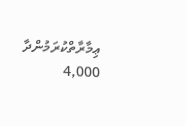ޢިމާރާތްކުރަމުންދާ 4,000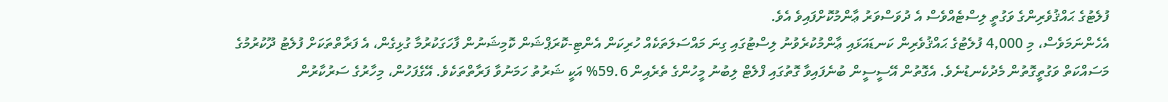ފުލެޓުގެ ޙައްޤުވެރިންގެ ވަގުތީ ލިސްޓެއްވެސް އެ ދުވަސްވަރު ޢާންމުކޮށްފައިވެ އެވެ.
އެހެންނަމަވެސް، މި 4,000 ފުލެޓުގެ ޙައްޤުވެރިން ކަނޑައަޅައި ޢާންމުކުރެވުނު ލިސްޓުގައި ގިނަ މައްސަލަތަކެއް ހުރިކަން އެންޓި-ކޮރަޕްޝަން ކޮމިޝަނުން ފާހަގަކުރުމާ ގުޅިގެން، އެ ފަރާތްތަކަށް ފުލެޓު ދޫކުރުމުގެ މަސައްކަތް ވަގުތީގޮތުން މެދުކެނޑުނެވެ. އެގޮތުން އޭސީސީން ބުނެފައިވާ ގޮތުގައި ފްލެޓް ލިބުނު މީހުންގެ ތެރެއިން 59.6% އަކީ ޝަރުތު ހަމަނުވާ ފަރާތްތަކެވެ. އޭގެފަހުން، މިހާރުގެ ސަރުކާރުން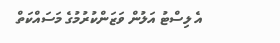އެ ލިސްޓު އަލުން ވަޒަންކުރުމުގެ މަސައްކަތް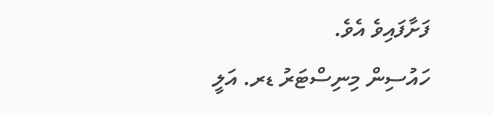ފަށާފައިވެ އެވެ.
ހައުސިން މިނިސްޓަރު ޑރ. އަލީ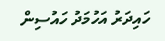ހައިދަރު އަހުމަދު ހައުސިން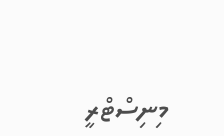މިނިސްޓްރީ